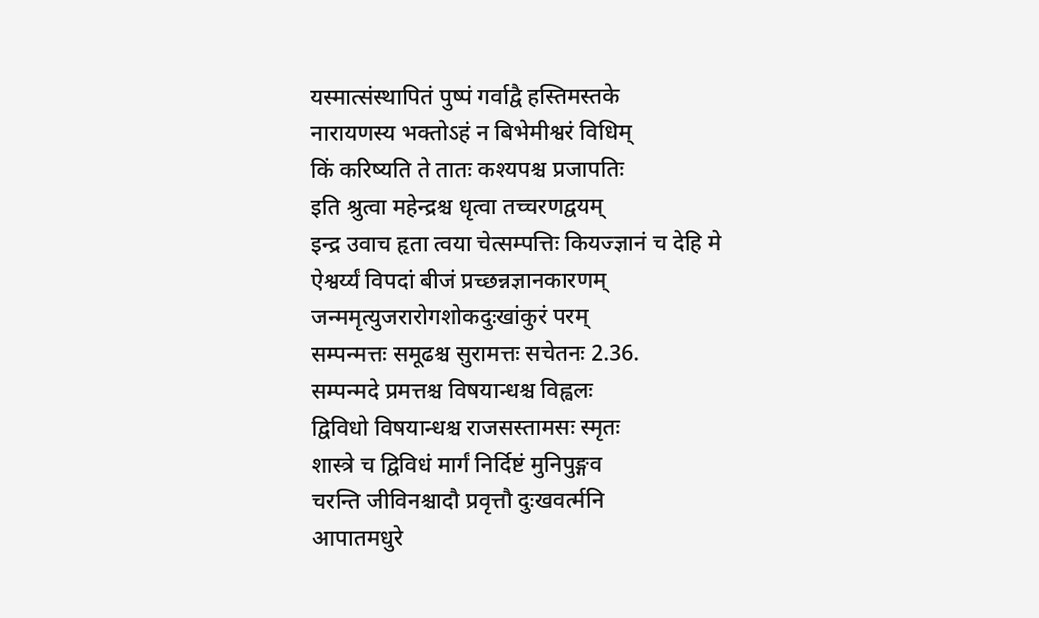यस्मात्संस्थापितं पुष्पं गर्वाद्वै हस्तिमस्तके
नारायणस्य भक्तोऽहं न बिभेमीश्वरं विधिम्
किं करिष्यति ते तातः कश्यपश्च प्रजापतिः
इति श्रुत्वा महेन्द्रश्च धृत्वा तच्चरणद्वयम्
इन्द्र उवाच हृता त्वया चेत्सम्पत्तिः कियज्ज्ञानं च देहि मे
ऐश्वर्य्यं विपदां बीजं प्रच्छन्नज्ञानकारणम्
जन्ममृत्युजरारोगशोकदुःखांकुरं परम्
सम्पन्मत्तः समूढश्च सुरामत्तः सचेतनः 2.36.
सम्पन्मदे प्रमत्तश्च विषयान्धश्च विह्वलः
द्विविधो विषयान्धश्च राजसस्तामसः स्मृतः
शास्त्रे च द्विविधं मार्गं निर्दिष्टं मुनिपुङ्गव
चरन्ति जीविनश्चादौ प्रवृत्तौ दुःखवर्त्मनि
आपातमधुरे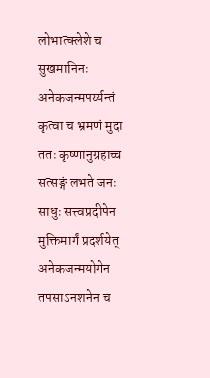लोभात्क्लेशे च सुखमानिनः
अनेकजन्मपर्य्यन्तं कृत्वा च भ्रमणं मुदा
ततः कृष्णानुग्रहाच्च सत्सङ्गं लभते जनः
साधुः सत्त्वप्रदीपेन मुक्तिमार्गं प्रदर्शयेत्
अनेकजन्मयोगेन तपसाऽनशनेन च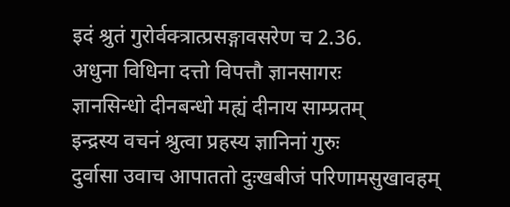इदं श्रुतं गुरोर्वक्त्रात्प्रसङ्गावसरेण च 2.36.
अधुना विधिना दत्तो विपत्तौ ज्ञानसागरः
ज्ञानसिन्धो दीनबन्धो मह्यं दीनाय साम्प्रतम्
इन्द्रस्य वचनं श्रुत्वा प्रहस्य ज्ञानिनां गुरुः
दुर्वासा उवाच आपाततो दुःखबीजं परिणामसुखावहम्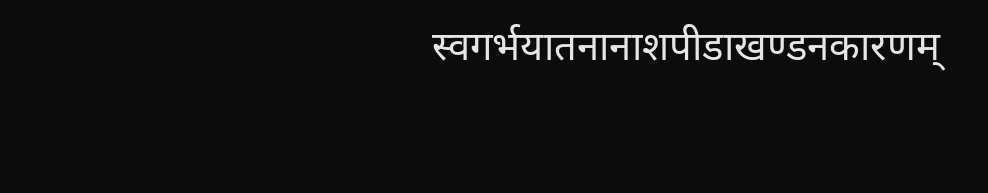स्वगर्भयातनानाशपीडाखण्डनकारणम्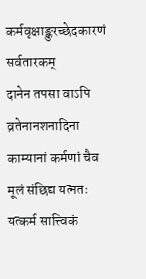कर्मवृक्षाङ्कुरच्छेदकारणं सर्वतारकम्
दानेन तपसा वाऽपि व्रतेनानशनादिना
काम्यानां कर्मणां चैव मूलं संछिद्य यत्नतः
यत्कर्म सात्त्विकं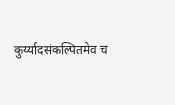कुर्य्यादसंकल्पितमेव च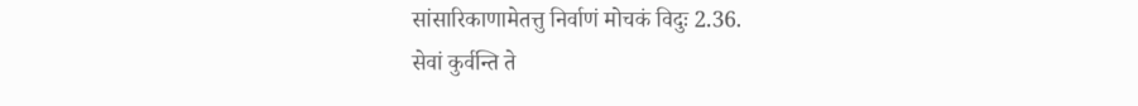सांसारिकाणामेतत्तु निर्वाणं मोचकं विदुः 2.36.
सेवां कुर्वन्ति ते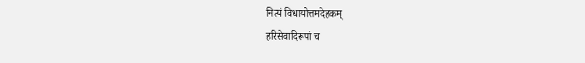नित्यं विधायोत्तमदेहकम्
हरिसेवादिरूपां च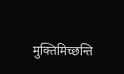मुक्तिमिच्छन्ति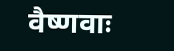वैष्णवाः